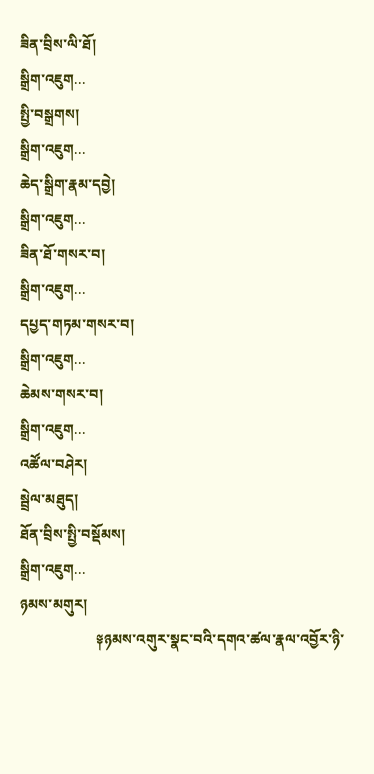ཟིན་བྲིས་ལི་ཐོ།
སྒྲིག་འཇུག...
སྤྱི་བསྒྲགས།
སྒྲིག་འཇུག...
ཆེད་སྒྲིག་རྣམ་དབྱེ།
སྒྲིག་འཇུག...
ཟིན་ཐོ་གསར་བ།
སྒྲིག་འཇུག...
དཔྱད་གཏམ་གསར་བ།
སྒྲིག་འཇུག...
ཆེམས་གསར་བ།
སྒྲིག་འཇུག...
འཚོལ་བཤེར།
སྦྲེལ་མཐུད།
ཐོན་བྲིས་སྤྱི་བསྡོམས།
སྒྲིག་འཇུག...
ཉམས་མགུར།
                     ༈ཉམས་འགུར་སྣང་བའི་དགའ་ཚལ་རྣལ་འབྱོར་ཉི་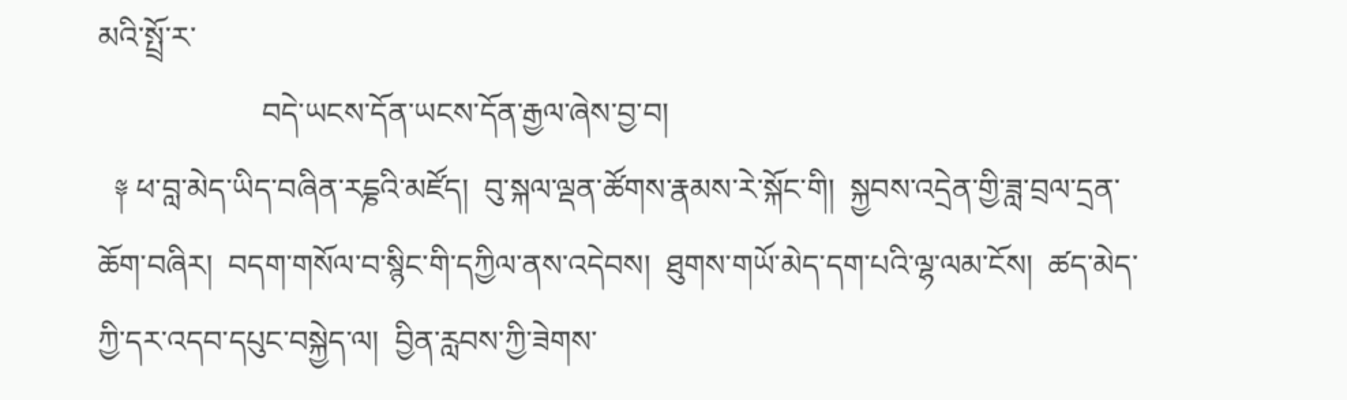མའི་སྤྲོ་ར་
                     བདེ་ཡངས་དོན་ཡངས་དོན་རྒྱལ་ཞེས་བྱ་བ།
  ༈ ཕ་བླ་མེད་ཡིད་བཞིན་རདྞའི་མཛོད།  བུ་སྐལ་ལྡན་ཚོགས་རྣམས་རེ་སྐོང་གི།  སྐྱབས་འདྲེན་གྱི་ཟླ་བྲལ་དྲན་ཆོག་བཞིར།  བདག་གསོལ་བ་སྙིང་གི་དཀྱིལ་ནས་འདེབས།  ཐུགས་གཡོ་མེད་དག་པའི་ལྷ་ལམ་ངོས།  ཚད་མེད་ཀྱི་དར་འདབ་དཔུང་བསྐྱེད་ལ།  བྱིན་རླབས་ཀྱི་ཟེགས་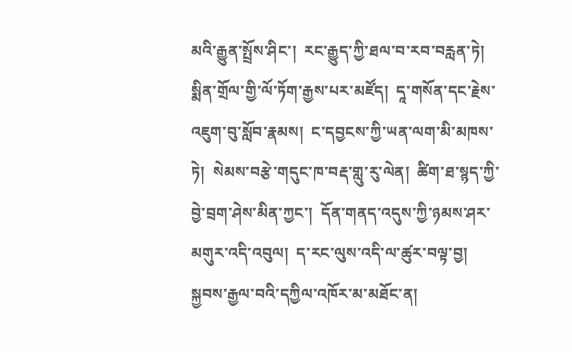མའི་རྒྱུན་སྤྲོས་ཤིང་།  རང་རྒྱུད་ཀྱི་ཐལ་བ་རབ་བརླན་ཏེ།  སྨིན་གྲོལ་གྱི་ལོ་ཏོག་རྒྱས་པར་མཛོད།  དཱ་གསོན་དང་རྗེས་འཇུག་བུ་སློབ་རྣམས།  ང་དབྱངས་ཀྱི་ཡན་ལག་མི་མཁས་ཏེ།  སེམས་བརྩེ་གདུང་ཁ་བརྡ་གླུ་རུ་ལེན།  ཚིག་ཐ་སྙད་ཀྱི་བྱེ་བྲག་ཤེས་མིན་ཀྱང་།  དོན་གནད་འདུས་ཀྱི་ཉམས་ཤར་མགུར་འདི་འབུལ།  ད་རང་ལུས་འདི་ལ་ཚུར་བལྟ་བྱ།  སྐྱབས་རྒྱལ་བའི་དཀྱིལ་འཁོར་མ་མཐོང་ན།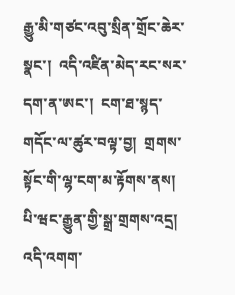རྒྱུ་མི་གཙང་འབུ་སྲིན་གྲོང་ཆེར་སྣང་།  འདི་འཛིན་མེད་རང་སར་དག་ན་ཨང་།  ངག་ཐ་སྙད་གདོང་ལ་ཚུར་བལྟ་བྱ།  གྲགས་སྟོང་གི་ལྷ་ངག་མ་རྟོགས་ནས།  པི་ཝང་རྒྱུན་གྱི་སྒྲ་གྲགས་འདྲ།  འདི་འགག་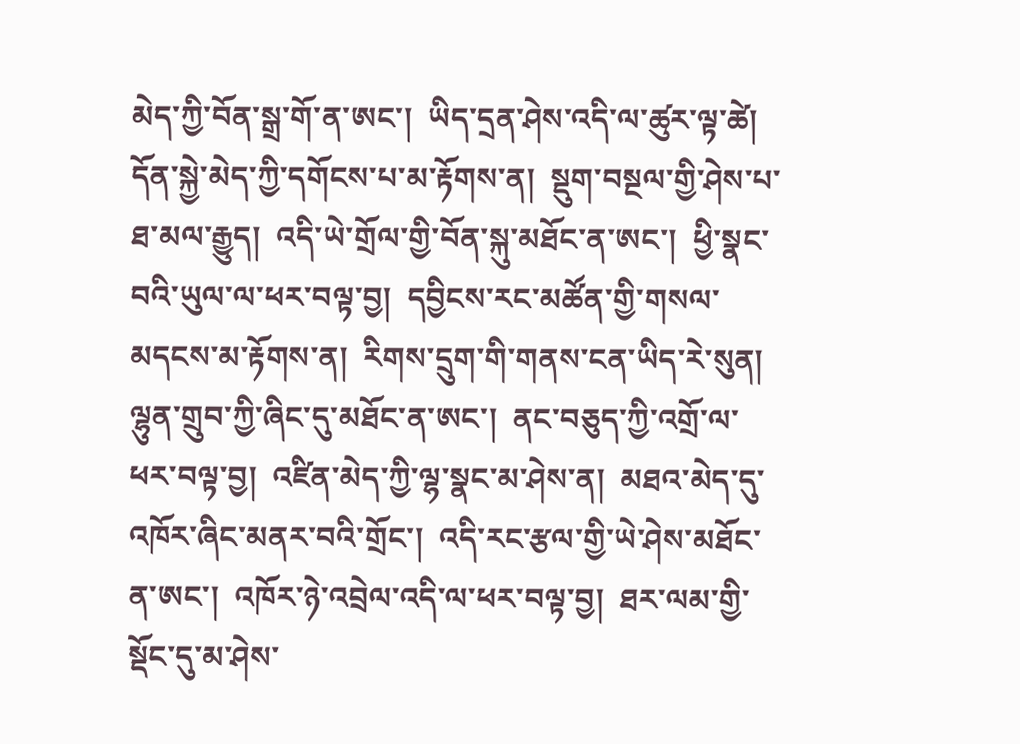མེད་ཀྱི་བོན་སྒྲ་གོ་ན་ཨང་།  ཡིད་དྲན་ཤེས་འདི་ལ་ཚུར་ལྟ་ཚེ།  དོན་སྐྱེ་མེད་ཀྱི་དགོངས་པ་མ་རྟོགས་ན།  སྡུག་བསྔལ་གྱི་ཤེས་པ་ཐ་མལ་རྒྱུད།  འདི་ཡེ་གྲོལ་གྱི་བོན་སྐུ་མཐོང་ན་ཨང་།  ཕྱི་སྣང་བའི་ཡུལ་ལ་ཕར་བལྟ་བྱ།  དབྱིངས་རང་མཚོན་གྱི་གསལ་མདངས་མ་རྟོགས་ན།  རིགས་དྲུག་གི་གནས་ངན་ཡིད་རེ་སུན།  ལྷུན་གྲུབ་ཀྱི་ཞིང་དུ་མཐོང་ན་ཨང་།  ནང་བཅུད་ཀྱི་འགྲོ་ལ་ཕར་བལྟ་བྱ།  འཛིན་མེད་ཀྱི་ལྷ་སྣང་མ་ཤེས་ན།  མཐའ་མེད་དུ་འཁོར་ཞིང་མནར་བའི་གྲོང་།  འདི་རང་རྩལ་གྱི་ཡེ་ཤེས་མཐོང་ན་ཨང་།  འཁོར་ཉེ་འབྲེལ་འདི་ལ་ཕར་བལྟ་བྱ།  ཐར་ལམ་གྱི་སྡོང་དུ་མ་ཤེས་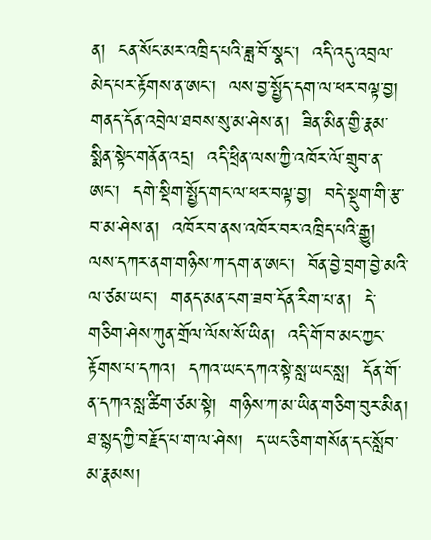ན།  ངན་སོང་མར་འཁྲིད་པའི་ཟླ་བོ་སྣང་།  འདི་འདུ་འབྲལ་མེད་པར་རྟོགས་ན་ཨང་།  ལས་བྱ་སྤྱོད་དག་ལ་ཕར་བལྟ་བྱ།  གནད་དོན་འབྲེལ་ཐབས་སུ་མ་ཤེས་ན།  ཟིན་མིན་གྱི་རྣམ་སྨིན་སྟེང་གནོན་འདྲ།  འདི་ཕྲིན་ལས་ཀྱི་འཁོར་ལོ་གྲུབ་ན་ཨང་།  དགེ་སྡིག་སྤྱོད་གང་ལ་ཕར་བལྟ་བྱ།  བདེ་སྡུག་གི་རྩ་བ་མ་ཤེས་ན།  འཁོར་བ་ནས་འཁོར་བར་འཁྲིད་པའི་རྒྱུ།  ལས་དཀར་ནག་གཉིས་ཀ་དག་ན་ཨང་།  བོན་བྱེ་བྲག་བྱེ་མའི་ལ་ཙམ་ཡང་།  གནད་མན་ངག་ཟབ་དོན་རིག་པ་ན།  དེ་གཅིག་ཤེས་ཀུན་གྲོལ་ལོས་སོ་ཡིན།  འདི་གོ་བ་མང་ཀྱང་རྟོགས་པ་དཀའ།  དཀའ་ཡང་དཀའ་སྟེ་སླ་ཡང་སླ།  དོན་གོ་ན་དཀའ་སླ་ཚིག་ཙམ་སྟེ།  གཉིས་ཀ་མ་ཡིན་གཅིག་བུར་མིན།  ཐ་སྙད་ཀྱི་བརྗོད་པ་ག་ལ་ཤེས།  ད་ཡང་ཅིག་གསོན་དང་སློབ་མ་རྣམས།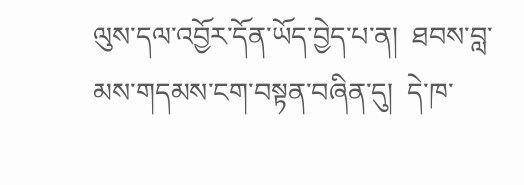ལུས་དལ་འབྱོར་དོན་ཡོད་བྱེད་པ་ན།  ཐབས་བླ་མས་གདམས་ངག་བསྟན་བཞིན་དུ།  དེ་ཁ་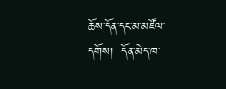ཆོས་དོན་དང་མ་མཛོལ་དགོས།  དོན་མེད་ཁ་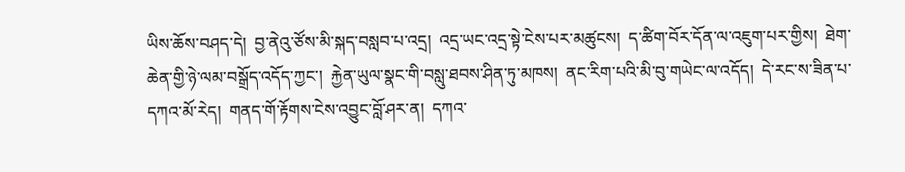ཡིས་ཆོས་བཤད་དེ།  བྱ་ནེའུ་ཙོས་མི་སྐད་བསླབ་པ་འདྲ།  འདྲ་ཡང་འདྲ་སྟེ་ངེས་པར་མཚུངས།  ད་ཚིག་བོར་དོན་ལ་འཇུག་པར་གྱིས།  ཐེག་ཆེན་གྱི་ཉེ་ལམ་བསྒྲོད་འདོད་ཀྱང་།  རྐྱེན་ཡུལ་སྣང་གི་བསླུ་ཐབས་ཤིན་ཏུ་མཁས།  ནང་རིག་པའི་མི་བུ་གཡེང་ལ་འདོད།  དེ་རང་ས་ཟིན་པ་དཀའ་མོ་རེད།  གནད་གོ་རྟོགས་ངེས་འབྱུང་བློ་ཤར་ན།  དཀའ་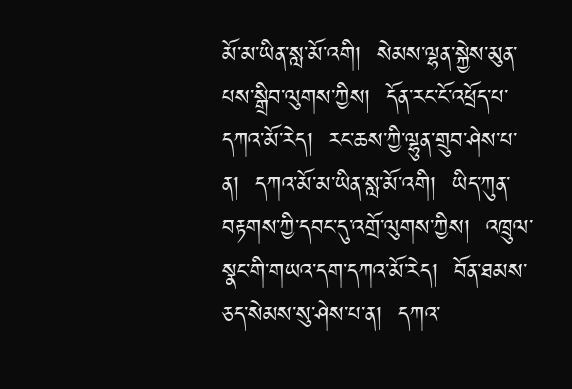མོ་མ་ཡིན་སླ་མོ་འགི།  སེམས་ལྷན་སྐྱེས་མུན་པས་སྒྲིབ་ལུགས་ཀྱིས།  དོན་རང་ངོ་འཕྲོད་པ་དཀའ་མོ་རེད།  རང་ཆས་ཀྱི་ལྷུན་གྲུབ་ཤེས་པ་ན།  དཀའ་མོ་མ་ཡིན་སླ་མོ་འགི།  ཡིད་ཀུན་བརྟགས་ཀྱི་དབང་དུ་འགྲོ་ལུགས་ཀྱིས།  འཁྲུལ་སྣང་གི་གཡའ་དག་དཀའ་མོ་རེད།  བོན་ཐམས་ཅད་སེམས་སུ་ཤེས་པ་ན།  དཀའ་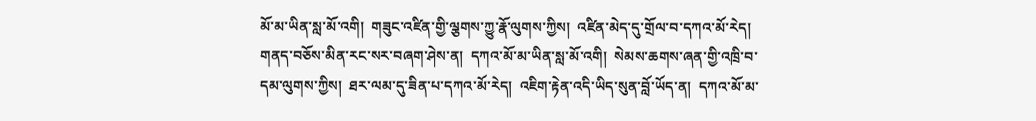མོ་མ་ཡིན་སླ་མོ་འགི།  གཟུང་འཛིན་གྱི་ལྕགས་ཀྱུ་རྣོ་ལུགས་ཀྱིས།  འཛིན་མེད་དུ་གྲོལ་བ་དཀའ་མོ་རེད།  གནད་བཅོས་མིན་རང་སར་བཞག་ཤེས་ན།  དཀའ་མོ་མ་ཡིན་སླ་མོ་འགི།  སེམས་ཆགས་ཞན་གྱི་འཁྲི་བ་དམ་ལུགས་ཀྱིས།  ཐར་ལམ་དུ་ཟིན་པ་དཀའ་མོ་རེད།  འཇིག་རྟེན་འདི་ཡིད་སུན་བློ་ཡོད་ན།  དཀའ་མོ་མ་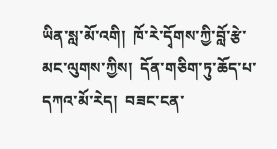ཡིན་སླ་མོ་འགི།  ཁོ་རེ་དྭོགས་ཀྱི་བློ་རྩེ་མང་ལུགས་ཀྱིས།  དོན་གཅིག་ཏུ་ཆོད་པ་དཀའ་མོ་རེད།  བཟང་ངན་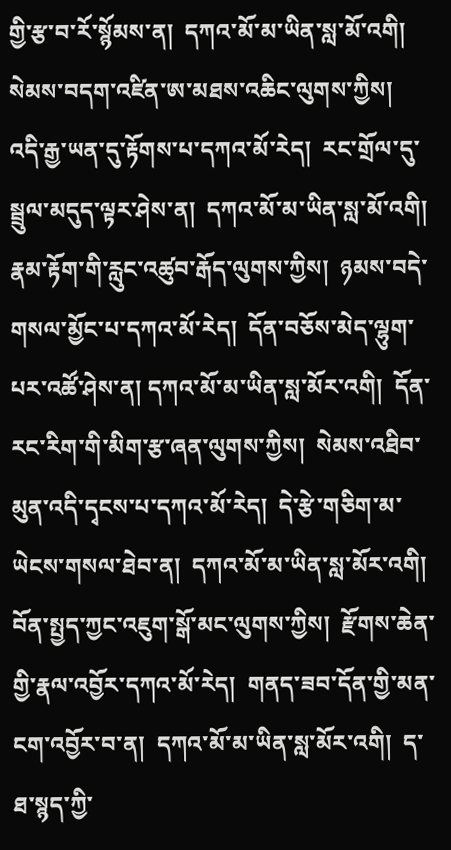གྱི་རྩ་བ་རོ་སྙོམས་ན།  དཀའ་མོ་མ་ཡིན་སླ་མོ་འགི།  སེམས་བདག་འཛིན་ཨ་མཐས་འཆིང་ལུགས་ཀྱིས།  འདི་རྒྱ་ཡན་དུ་རྟོགས་པ་དཀའ་མོ་རེད།  རང་གྲོལ་དུ་སྦྲུལ་མདུད་ལྟར་ཤེས་ན།  དཀའ་མོ་མ་ཡིན་སླ་མོ་འགི།  རྣམ་རྟོག་གི་རླུང་འཚུབ་རྒོད་ལུགས་ཀྱིས།  ཉམས་བདེ་གསལ་མྱོང་པ་དཀའ་མོ་རེད།  དོན་བཅོས་མེད་ལྷུག་པར་འཚོ་ཤེས་ན། དཀའ་མོ་མ་ཡིན་སླ་མོར་འགི།  དོན་རང་རིག་གི་མིག་རྩ་ཞན་ལུགས་ཀྱིས།  སེམས་འཐིབ་མུན་འདི་དྭངས་པ་དཀའ་མོ་རེད།  དེ་རྩེ་གཅིག་མ་ཡེངས་གསལ་ཐེབ་ན།  དཀའ་མོ་མ་ཡིན་སླ་མོར་འགི།  བོན་སྤྱད་ཀྱང་འཇུག་སྒོ་མང་ལུགས་ཀྱིས།  རྫོགས་ཆེན་གྱི་རྣལ་འབྱོར་དཀའ་མོ་རེད།  གནད་ཟབ་དོན་གྱི་མན་ངག་འབྱོར་བ་ན།  དཀའ་མོ་མ་ཡིན་སླ་མོར་འགི།  ད་ཐ་སྙད་ཀྱི་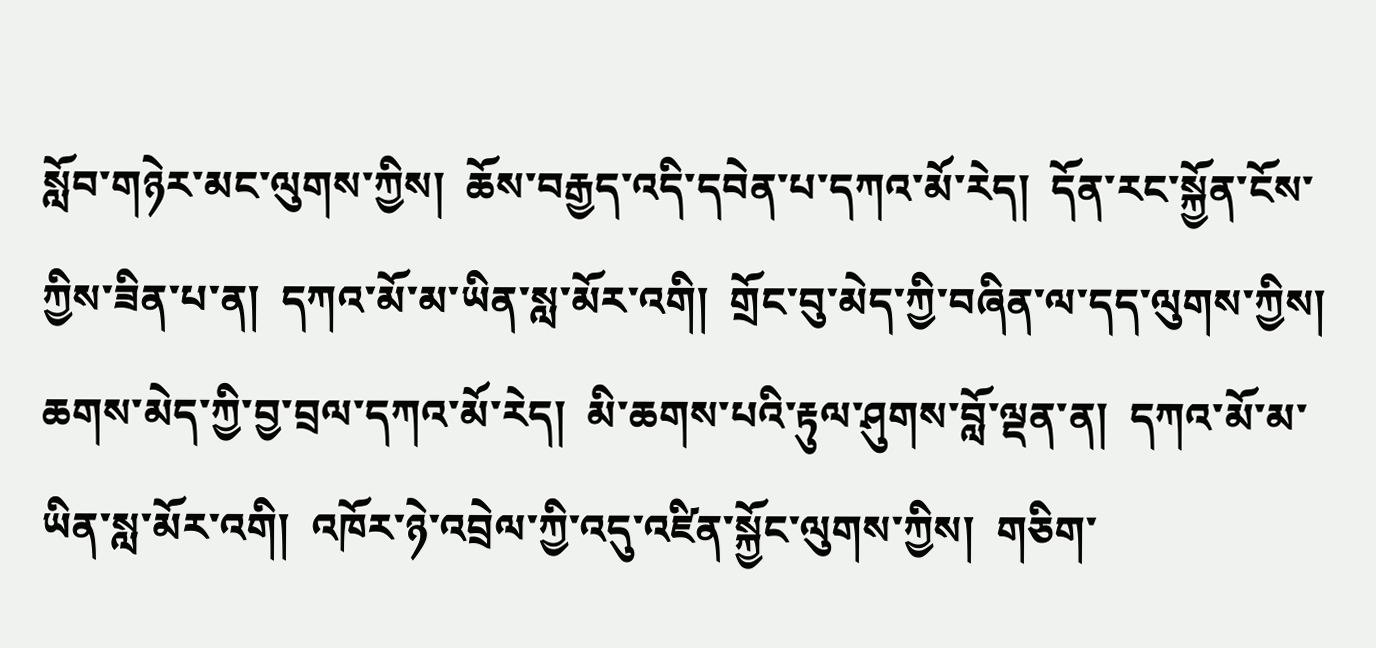སློབ་གཉེར་མང་ལུགས་ཀྱིས།  ཆོས་བརྒྱད་འདི་དབེན་པ་དཀའ་མོ་རེད།  དོན་རང་སྐྱོན་ངོས་ཀྱིས་ཟིན་པ་ན།  དཀའ་མོ་མ་ཡིན་སླ་མོར་འགི།  གྲོང་བུ་མེད་ཀྱི་བཞིན་ལ་དད་ལུགས་ཀྱིས།  ཆགས་མེད་ཀྱི་བྱ་བྲལ་དཀའ་མོ་རེད།  མི་ཆགས་པའི་རྟུལ་ཤུགས་བློ་ལྡན་ན།  དཀའ་མོ་མ་ཡིན་སླ་མོར་འགི།  འཁོར་ཉེ་འབྲེལ་ཀྱི་འདུ་འཛིན་སྐྱོང་ལུགས་ཀྱིས།  གཅིག་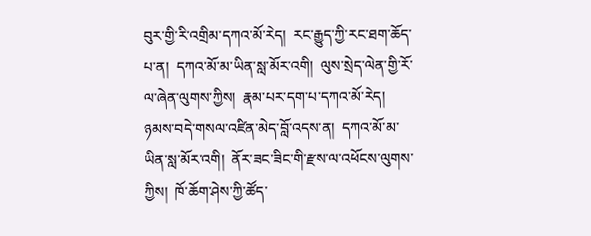བུར་གྱི་རི་འགྲིམ་དཀའ་མོ་རེད།  རང་རྒྱུད་ཀྱི་རང་ཐག་ཆོད་པ་ན།  དཀའ་མོ་མ་ཡིན་སླ་མོར་འགི།  ལུས་སྲེད་ལེན་གྱི་རོ་ལ་ཞེན་ལུགས་ཀྱིས།  རྣམ་པར་དག་པ་དཀའ་མོ་རེད།  ཉམས་བདེ་གསལ་འཛིན་མེད་བློ་འདས་ན།  དཀའ་མོ་མ་ཡིན་སླ་མོར་འགི།  ནོར་ཟང་ཟིང་གི་རྫས་ལ་འཕོངས་ལུགས་ཀྱིས།  ཁོ་ཆོག་ཤེས་ཀྱི་ཚོད་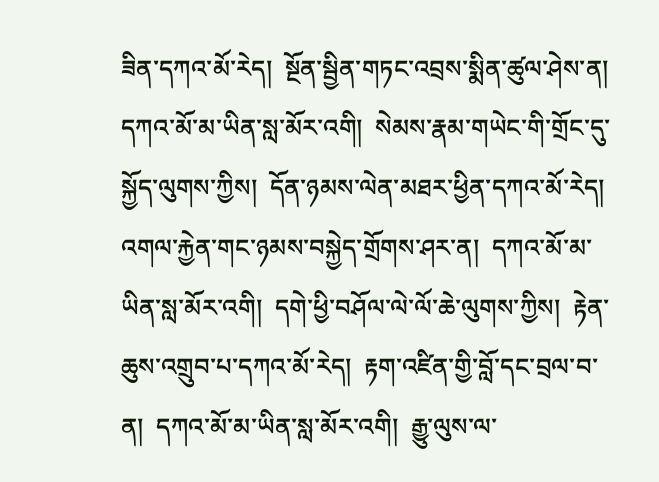ཟིན་དཀའ་མོ་རེད།  སྔོན་སྦྱིན་གཏང་འབྲས་སྨིན་ཚུལ་ཤེས་ན།  དཀའ་མོ་མ་ཡིན་སླ་མོར་འགི།  སེམས་རྣམ་གཡེང་གི་གྲོང་དུ་སྐྱོད་ལུགས་ཀྱིས།  དོན་ཉམས་ལེན་མཐར་ཕྱིན་དཀའ་མོ་རེད།  འགལ་རྐྱེན་གང་ཉམས་བསྐྱེད་གྲོགས་ཤར་ན།  དཀའ་མོ་མ་ཡིན་སླ་མོར་འགི།  དགེ་ཕྱི་བཤོལ་ལེ་ལོ་ཆེ་ལུགས་ཀྱིས།  རྟེན་ཆུས་འགྲུབ་པ་དཀའ་མོ་རེད།  རྟག་འཛིན་གྱི་བློ་དང་བྲལ་བ་ན།  དཀའ་མོ་མ་ཡིན་སླ་མོར་འགི།  རྒྱུ་ལུས་ལ་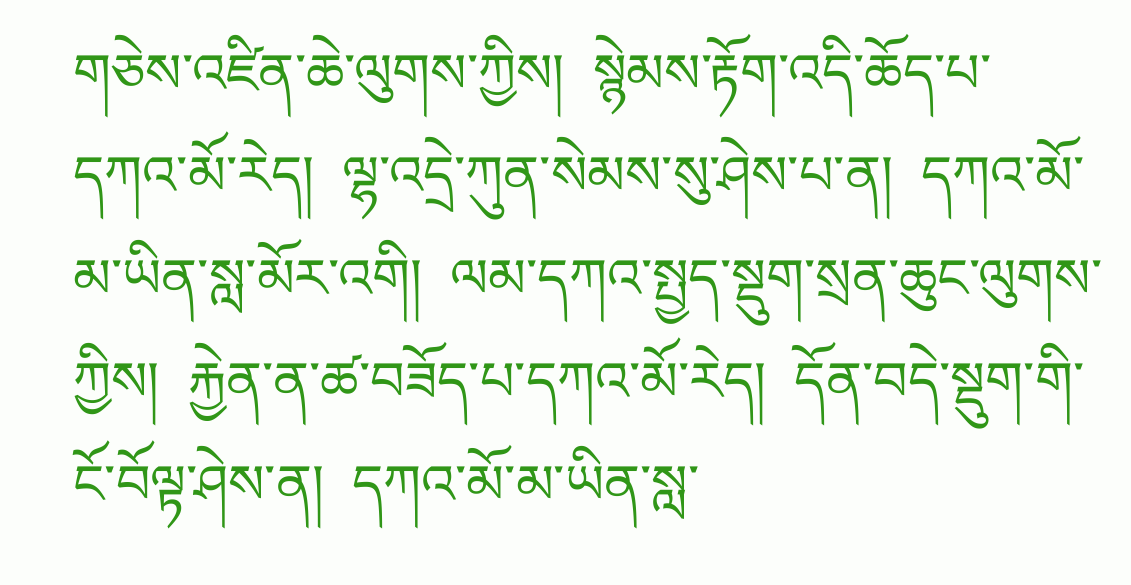གཅེས་འཛིན་ཆེ་ལུགས་ཀྱིས།  སྙེམས་རྟོག་འདི་ཆོད་པ་དཀའ་མོ་རེད།  ལྷ་འདྲེ་ཀུན་སེམས་སུ་ཤེས་པ་ན།  དཀའ་མོ་མ་ཡིན་སླ་མོར་འགི།  ལམ་དཀའ་སྤྱད་སྡུག་སྲན་ཆུང་ལུགས་ཀྱིས།  རྐྱེན་ན་ཚ་བཟོད་པ་དཀའ་མོ་རེད།  དོན་བདེ་སྡུག་གི་ངོ་བོལྟ་ཤེས་ན།  དཀའ་མོ་མ་ཡིན་སླ་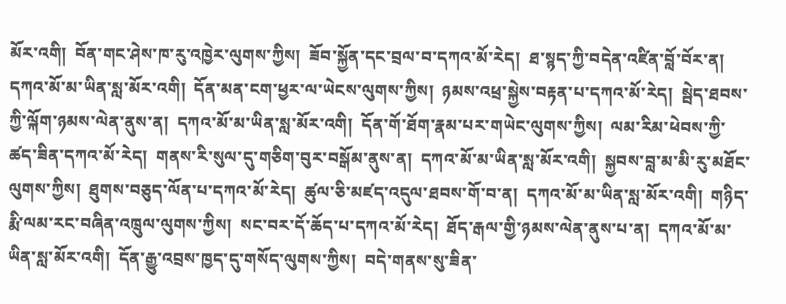མོར་འགི།  བོན་གང་ཤེས་ཁ་རུ་འཁྱེར་ལུགས་ཀྱིས།  ཟོབ་སྐྱོན་དང་བྲལ་བ་དཀའ་མོ་རེད།  ཐ་སྙད་ཀྱི་བདེན་འཛིན་བློ་བོར་ན།  དཀའ་མོ་མ་ཡིན་སླ་མོར་འགི།  དོན་མན་ངག་ཕྱར་ལ་ཡེངས་ལུགས་ཀྱིས།  ཉམས་འཕྲ་སྐྱེས་བརྟན་པ་དཀའ་མོ་རེད།  སྦེད་ཐབས་ཀྱི་ལྐོག་ཉམས་ལེན་ནུས་ན།  དཀའ་མོ་མ་ཡིན་སླ་མོར་འགི།  དོན་གོ་ཐོག་རྣམ་པར་གཡེང་ལུགས་ཀྱིས།  ལམ་རིམ་ཕེབས་ཀྱི་ཚད་ཟིན་དཀའ་མོ་རེད།  གནས་རི་སུལ་དུ་གཅིག་བུར་བསྒོམ་ནུས་ན།  དཀའ་མོ་མ་ཡིན་སླ་མོར་འགི།  སྐྱབས་བླ་མ་མི་རུ་མཐོང་ལུགས་ཀྱིས།  ཐུགས་བཅུད་ལོན་པ་དཀའ་མོ་རེད།  ཚུལ་ཅི་མཛད་འདུལ་ཐབས་གོ་བ་ན།  དཀའ་མོ་མ་ཡིན་སླ་མོར་འགི།  གཉིད་རྨི་ལམ་རང་བཞིན་འཁྲུལ་ལུགས་ཀྱིས།  སང་བར་དོ་ཆོད་པ་དཀའ་མོ་རེད།  ཐོད་རྒལ་གྱི་ཉམས་ལེན་ནུས་པ་ན།  དཀའ་མོ་མ་ཡིན་སླ་མོར་འགི།  དོན་རྒྱུ་འབྲས་ཁྱད་དུ་གསོད་ལུགས་ཀྱིས།  བདེ་གནས་སུ་ཟིན་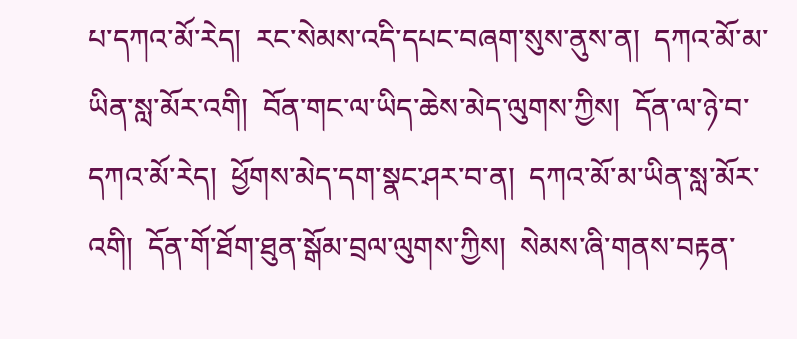པ་དཀའ་མོ་རེད།  རང་སེམས་འདི་དཔང་བཞག་སུས་ནུས་ན།  དཀའ་མོ་མ་ཡིན་སླ་མོར་འགི།  བོན་གང་ལ་ཡིད་ཆེས་མེད་ལུགས་ཀྱིས།  དོན་ལ་ཉེ་བ་དཀའ་མོ་རེད།  ཕྱོགས་མེད་དག་སྣང་ཤར་བ་ན།  དཀའ་མོ་མ་ཡིན་སླ་མོར་འགི།  དོན་གོ་ཐོག་ཐུན་སྒོམ་བྲལ་ལུགས་ཀྱིས།  སེམས་ཞི་གནས་བརྟན་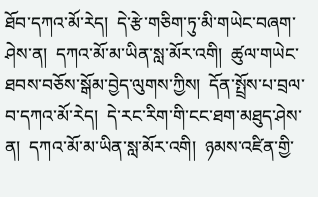ཐོབ་དཀའ་མོ་རེད།  དེ་རྩེ་གཅིག་ཏུ་མི་གཡེང་བཞག་ཤེས་ན།  དཀའ་མོ་མ་ཡིན་སླ་མོར་འགི།  ཚུལ་གཡེང་ཐབས་བཅོས་སྒོམ་བྱེད་ལུགས་ཀྱིས།  དོན་སྤྲོས་པ་བྲལ་བ་དཀའ་མོ་རེད།  དེ་རང་རིག་གི་ངང་ཐག་མཐུད་ཤེས་ན།  དཀའ་མོ་མ་ཡིན་སླ་མོར་འགི།  ཉམས་འཛིན་གྱི་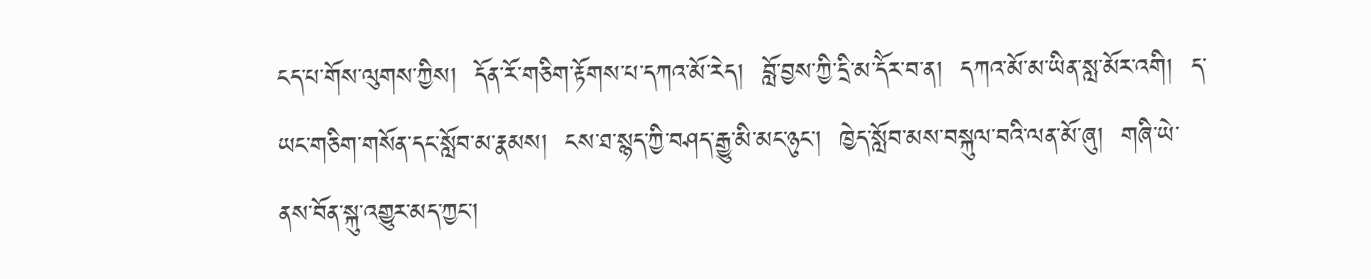ངད་པ་གོས་ལུགས་ཀྱིས།  དོན་རོ་གཅིག་རྟོགས་པ་དཀའ་མོ་རེད།  བློ་བྱས་ཀྱི་དྲི་མ་དོེར་བ་ན།  དཀའ་མོ་མ་ཡིན་སླ་མོར་འགི།  ད་ཡང་གཅིག་གསོན་དང་སློབ་མ་རྣམས།  ངས་ཐ་སྙད་ཀྱི་བཤད་རྒྱུ་མི་མང་ཉུང་།  ཁྱེད་སློབ་མས་བསྐུལ་བའི་ལན་མོ་ཞུ།  གཞི་ཡེ་ནས་བོན་སྐུ་འགྱུར་མད་ཀྱང་།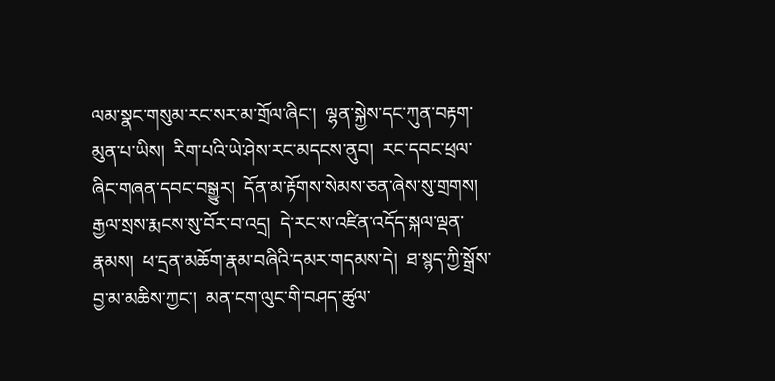ལམ་སྣང་གསུམ་རང་སར་མ་གྲོལ་ཞིང་།  ལྷན་སྐྱེས་དང་ཀུན་བརྟག་མུན་པ་ཡིས།  རིག་པའི་ཡེ་ཤེས་རང་མདངས་ནུབ།  རང་དབང་ཕྲལ་ཞིང་གཞན་དབང་བསྒྱུར།  དོན་མ་རྟོགས་སེམས་ཅན་ཞེས་སུ་གྲགས།  རྒྱལ་སྲས་རྨངས་སུ་བོར་བ་འདྲ།  དེ་རང་ས་འཛིན་འདོད་སྐལ་ལྡན་རྣམས།  ཕ་དྲན་མཆོག་རྣམ་བཞིའི་དམར་གདམས་དེ།  ཐ་སྙད་ཀྱི་སྒྲོས་བྱ་མ་མཆིས་ཀྱང་།  མན་ངག་ལུང་གི་བཤད་ཚུལ་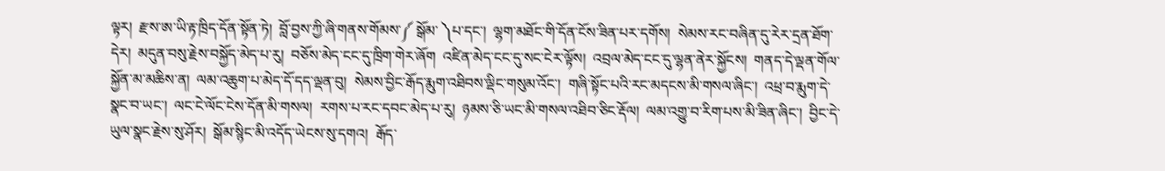ལྟར།  རྫས་ཨ་ཡི་རྟ་ཁྲིད་དོན་སྟོན་ཏེ།  བློ་བྱས་ཀྱི་ཞི་གནས་གོམས་༼ སྒོམ་ ༽པ་དང་།  ལྷག་མཐོང་གི་དོན་ངོས་ཟིན་པར་དགོས།  སེམས་རང་བཞིན་དུ་རེར་དྲན་ཐོག་དེར།  མདུན་བསུ་རྗེས་བསྐྱོད་མེད་པ་རུ།  བཅོས་མེད་ངང་དུ་ཁྲིག་གེར་ཞོག  འཛིན་མེད་ངང་དུ་སང་ངེར་ལྟོས།  འབྲལ་མེད་ངང་དུ་ལྷན་ནེར་སྐྱོངས།  གནད་དེ་ལྡན་གོལ་སྐྱོན་མ་མཆིས་ན།  ལམ་འཆུག་པ་མེད་དོ་དད་ལྡན་བུ།  སེམས་བྱིང་རྒོད་རྨུག་འཐིབས་ལྡིང་གསུམ་འོང་།  གཞི་སྟོང་པའི་རང་མདངས་མི་གསལ་ཞིང་།  འཕྲ་བ་རྨུག་དེ་སྣང་བ་ཡང་།  ལང་ངེ་ལོང་ངེས་དོན་མི་གསལ།  རགས་པ་རང་དབང་མེད་པ་རུ།  ཉམས་ཅི་ཡང་མི་གསལ་འཐིབ་ཅིང་རྡོལ།  ལམ་འགྱུ་བ་རིག་པས་མི་ཟིན་ཞིང་།  བྱིང་དེ་ཡུལ་སྣང་རྗེས་སུ་ཤོར།  སྒོམ་སྙིང་མི་འདོད་ཡེངས་སུ་དགའ།  རྒོད་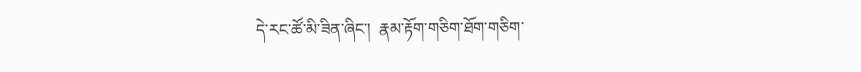དེ་རང་ཚོ་མི་ཟིན་ཞིང་།  རྣམ་རྟོག་གཅིག་ཐོག་གཅིག་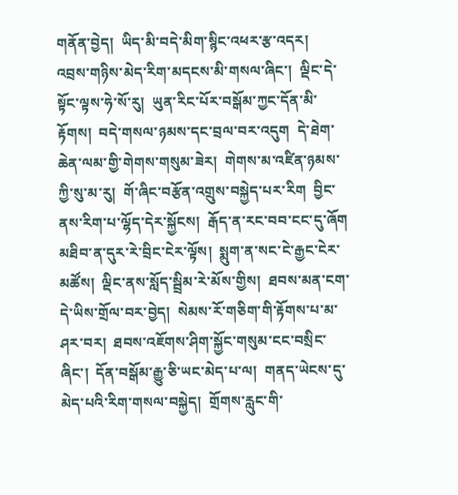གནོན་བྱེད།  ཡིད་མི་བདེ་མིག་སྙིང་འཕར་རྩ་འདར།  འབྲས་གཉིས་མེད་རིག་མདངས་མི་གསལ་ཞིང་།  ལྡིང་དེ་སྟོང་ལྟས་ཧེ་སོ་རུ།  ཡུན་རིང་པོར་བསྒོམ་ཀྱང་དོན་མི་རྟོགས།  བདེ་གསལ་ཉམས་དང་བྲལ་བར་འདུག  དེ་ཐེག་ཆེན་ལམ་གྱི་གེགས་གསུམ་ཟེར།  གེགས་མ་འཛིན་ཉམས་ཀྱི་སུ་མ་རུ།  གོ་ཞིང་བརྩོན་འགྲུས་བསྐྱེད་པར་རིག  བྱིང་ནས་རིག་པ་ལྷོད་དེར་སྐྱོངས།  རྒོད་ན་རང་བབ་ངང་དུ་ཞོག  མཐིབ་ན་དུར་རེ་བྲིང་ངེར་ལྟོས།  སྨུག་ན་སང་ངེ་རྒྱང་ངེར་མཚོས།  ལྡིང་ནས་སློད་སྦྲིམ་རེ་མོས་གྱིས།  ཐབས་མན་ངག་དེ་ཡིས་གྲོལ་བར་བྱེད།  སེམས་རོ་གཅིག་གི་རྟོགས་པ་མ་ཤར་བར།  ཐབས་འཇོགས་ཤིག་སྐྱོང་གསུམ་ངང་བསྲིང་ཞིང་།  དོན་བསྒོམ་རྒྱུ་ཅི་ཡང་མེད་པ་ལ།  གནད་ཡེངས་དུ་མེད་པའི་རིག་གསལ་བསྐྱེད།  གྲོགས་རླུང་གི་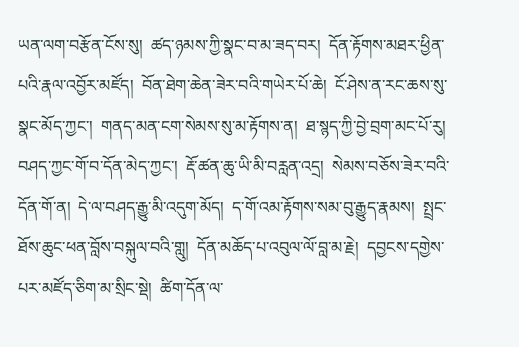ཡན་ལག་བརྩོན་ངོས་སུ།  ཚད་ཉམས་ཀྱི་སྣང་བ་མ་ཟད་བར།  དོན་རྟོགས་མཐར་ཕྱིན་པའི་རྣལ་འབྱོར་མཛོད།  བོན་ཐེག་ཆེན་ཟེར་བའི་གཡེར་པོ་ཆེ།  ངོ་ཤེས་ན་རང་ཆས་སུ་སྣང་མོད་ཀྱང་།  གནད་མན་ངག་སེམས་སུ་མ་རྟོགས་ན།  ཐ་སྙད་ཀྱི་བྱེ་བྲག་མང་པོ་རུ།  བཤད་ཀྱང་གོ་བ་དོན་མེད་ཀྱང་།  རྡོ་ཚན་ཆུ་ཡི་མི་བརླན་འདྲ།  སེམས་བཅོས་ཟེར་བའི་དོན་གོ་ན།  དེ་ལ་བཤད་རྒྱུ་མི་འདུག་མོད།  ད་གོ་འམ་རྟོགས་སམ་བུ་རྒྱུད་རྣམས།  སྤྲང་ཐོས་ཆུང་ཕན་བློས་བསྐུལ་བའི་གླུ།  དོན་མཆོད་པ་འབུལ་ལོ་བླ་མ་རྗེ།  དབྱངས་དགྱེས་པར་མཛོད་ཅིག་མ་སྲིང་སྡེ།  ཚིག་དོན་ལ་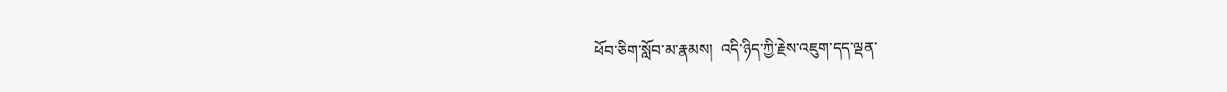ཕོབ་ཅིག་སློབ་མ་རྣམས།  འདི་ཉིད་ཀྱི་རྗེས་འཇུག་དད་ལྡན་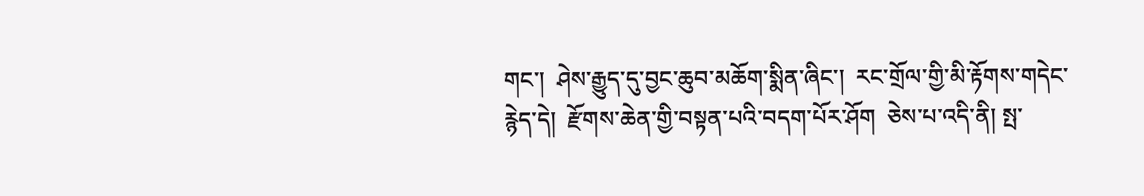གང་།  ཤེས་རྒྱུད་དུ་བྱང་ཆུབ་མཆོག་སྨིན་ཞིང་།  རང་གྲོལ་གྱི་མི་རྟོགས་གདེང་རྙེད་དེ།  རྫོགས་ཆེན་གྱི་བསྟན་པའི་བདག་པོར་ཤོག  ཅེས་པ་འདི་ནི། སྤ་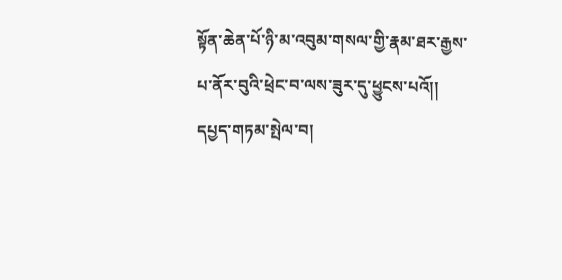སྟོན་ཆེན་པོ་ཉི་མ་འབུམ་གསལ་གྱི་རྣམ་ཐར་རྒྱས་པ་ནོར་བུའི་ཕྲེང་བ་ལས་ཟུར་དུ་ཕྱུངས་པའོ།།
དཔྱད་གཏམ་སྤེལ་བ།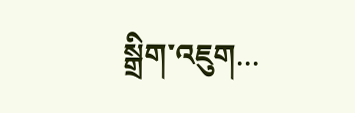སྒྲིག་འཇུག...